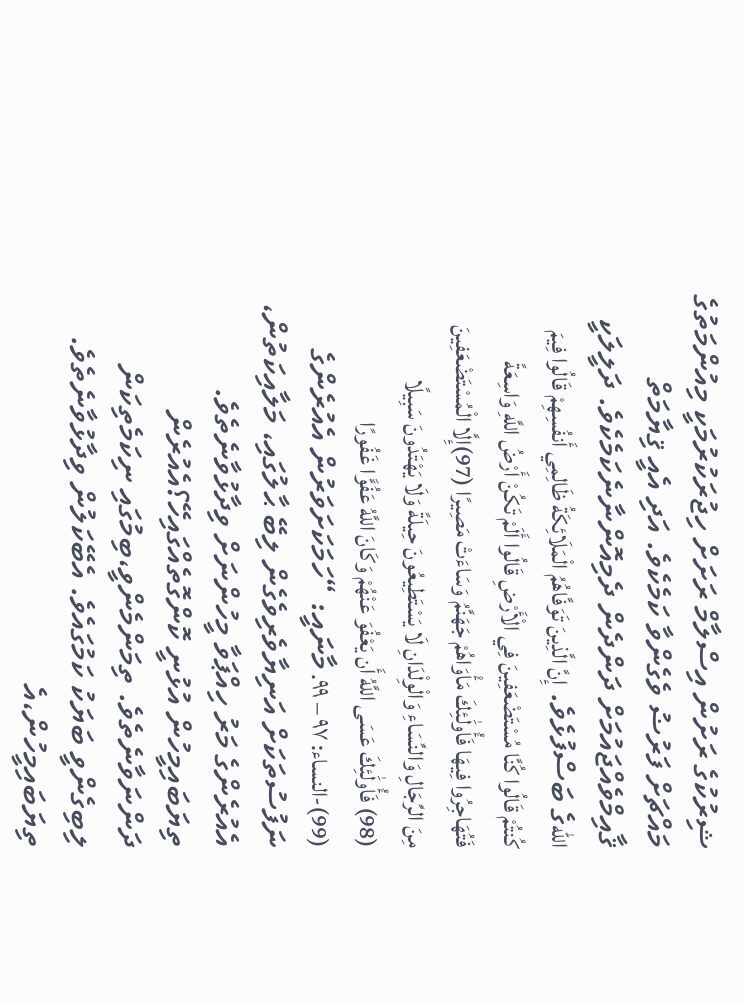ޝިރުކުގެ ރަށުން އިސްލާމް ރަށަށް ހިޖުރަކުރުމަކީ މިއުންމަތުގެ މައްޗަށް ފަރުޟު ވެގެންވާ ކަމެކެވެ. އަދި އެއީ ޤިޔާމަތް ޤާއިމްވެއްޖައުމަށް ދަންދެން ދެމިއޮންނާނެކަމެކެވެ. ދަލީލަކީ اللهގެ ބަސްފުޅެވެ. إِنَّ الَّذِينَ تَوَفَّاهُمُ الْمَلَائِكَةُ ظَالِمِي أَنفُسِهِمْ قَالُوا فِيمَ كُنتُمْ قَالُوا كُنَّا مُسْتَضْعَفِينَ فِي الْأَرْضِ قَالُوا أَلَمْ تَكُنْ أَرْضُ اللَّهِ وَاسِعَةً فَتُهَاجِرُوا فِيهَا فَأُولَٰئِكَ مَأْوَاهُمْ جَهَنَّمُ وَسَاءَتْ مَصِيرًا (97)إِلَّا الْمُسْتَضْعَفِينَ مِنَ الرِّجَالِ وَالنِّسَاءِ وَالْوِلْدَانِ لَا يَسْتَطِيعُونَ حِيلَةً وَلَا يَهْتَدُونَ سَبِيلًا (98) فَأُولَٰئِكَ عَسَى اللَّهُ أَن يَعْفُوَ عَنْهُمْ وَكَانَ اللَّهُ عَفُوًّا غَفُورًا (99)-النساء: ٩٧ – ٩٩. މާނައީ: “ހަމަކަށަވަރުން އެއުރެންގެ ނަފުސުތަކަށް އަނިޔާވެރިވެގެން ލިބޭ ޙާލުގައި، މަލާއިކަތުން، އެއުރެންގެ މަރު ހިއްޕަވާ މީހުންނަށް ވިދާޅުވާނެތެވެ. ތިޔަބައިމީހުން އުޅުނީ ކޮންގޮތެއްގައިހޭ؟އެއުރެން ދަންނަވާނެތެވެ. ތިމަންމެންވީ،ބިމުގައި ނިކަމެތިކަން ލިބިގެންވީ ބަޔަކު ކަމުގައެވެ. އެބޭކަލުން ވިދާޅުވާނެތެވެ. ތިޔަބައިމީހުން،އެ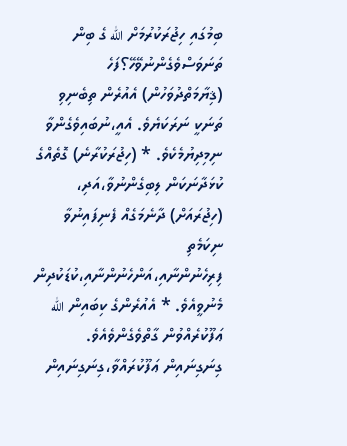ބިމުގައި ހިޖުރަކުރުމަށް الله ގެ ބިން ތަނަވަސްވެގެންނުވޭހޭ؟ފަހެ (ޤިޔާމަތްދުވަހުން) އެއުރެން ތިބެނިވި ތަނަކީ ނަރަކަޔެވެ. އެއީ،ނުބައިވެގެންވާ ނިމިދިޔުމެކެވެ. * (ހިޖުރަކުރާނެ) ގޮތެއްގެ ކުޅަދާނަކަން ލިބިގެންނުވާ،އަދި، (ހިޖުރައަށް) ދާނެމަގެއް ފެނިފައިނުވާ ނިކަމެތި ފިރިހެނުންނާއި،އަންހެނުންނާއި،ކުޑަކުދިން މެނުވީއެވެ. * އެއުރެންގެ ކިބައިން الله ޢަފޫކުރެއްވުން ގާތްވެގެންވެއެވެ. ގިނަގިނައިން ޢަފޫކުރައްވާ،ގިނަގިނައިން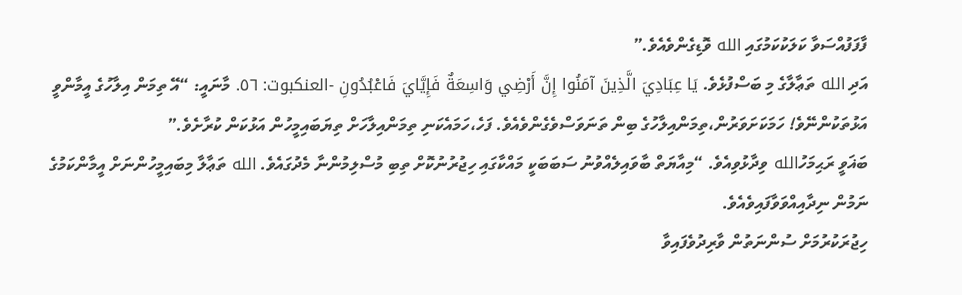ފާފަފުއްސަވާ ކަލަކުކަމުގައި الله ވޮޑިގެންވެއެވެ.”
އަދި الله ތަޢާލާގެ މި ބަސްފުޅެވެ. يَا عِبَادِيَ الَّذِينَ آمَنُوا إِنَّ أَرْضِي وَاسِعَةٌ فَإِيَّايَ فَاعْبُدُونِ -العنكبوت: ٥٦. މާނައީ: “އޭ ތިމަން އިލާހުގެ އީމާންވީ އަޅުތަކުންނޭވެ! ހަމަކަށަވަރުން،ތިމަންއިލާހުގެ ބިން ތަނަވަސްވެގެންވެއެވެ. ފަހެ،ހަމައެކަނި ތިމަންއިލާހަށް ތިޔަބައިމީހުން އަޅުކަން ކުރާށެވެ.”
ބަޣަވީ ރަޙިމަހުالله ވިދާޅުވިއެވެ. “މިއާޔަތް ބާވައިލެއްވުނު ސަބަބަކީ މައްކާގައި ހިޖުރުނުކޮށް ތިބި މުސްލިމުންނާ މެދުގައެވެ. الله ތަޢާލާ މިބައިމީހުންނަށް އީމާންކަމުގެ ނަމުން ނިދާއިއްވަވާފައިވެއެވެ.
ހިޖުރަކުރުމަށް ސުންނަތުން ވާރިދުވެފައިވާ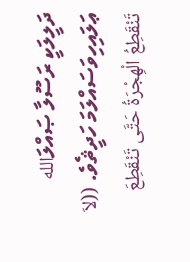ދަލީލަކީ ރަސޫލާ ޞައްލަالله ޢަލައިހިވަސައްލަމަ ހަދީޘެވެ. ((لاَ تَنْقَطِعُ الْهِجْرَةُ حَتَّى تَنْقَطِعَ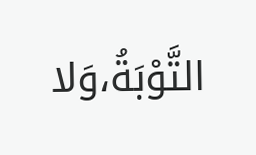التَّوْبَةُ،وَلا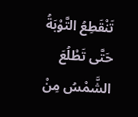تَنْقَطِعُ التَّوْبَةُ حَتَّى تَطْلُعَ الشَّمْسُ مِنْ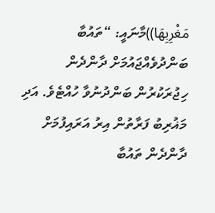مَغْرِبِهَا))މާނައީ: “ތައުބާ ބަންދުވެއްޖައުމަށް ދާންދެން ހިޖުރަކުރުން ބަންދުނުވާ ހުއްޓެވެ. އަދި މަޣުރިބު ފަރާތުން އިރު އަރައިފުމަށް ދާންދެން ތައުބާ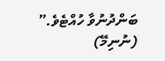ބަންދުނުވާ ހުއްޓެވެ.” (ނުނިމޭ)